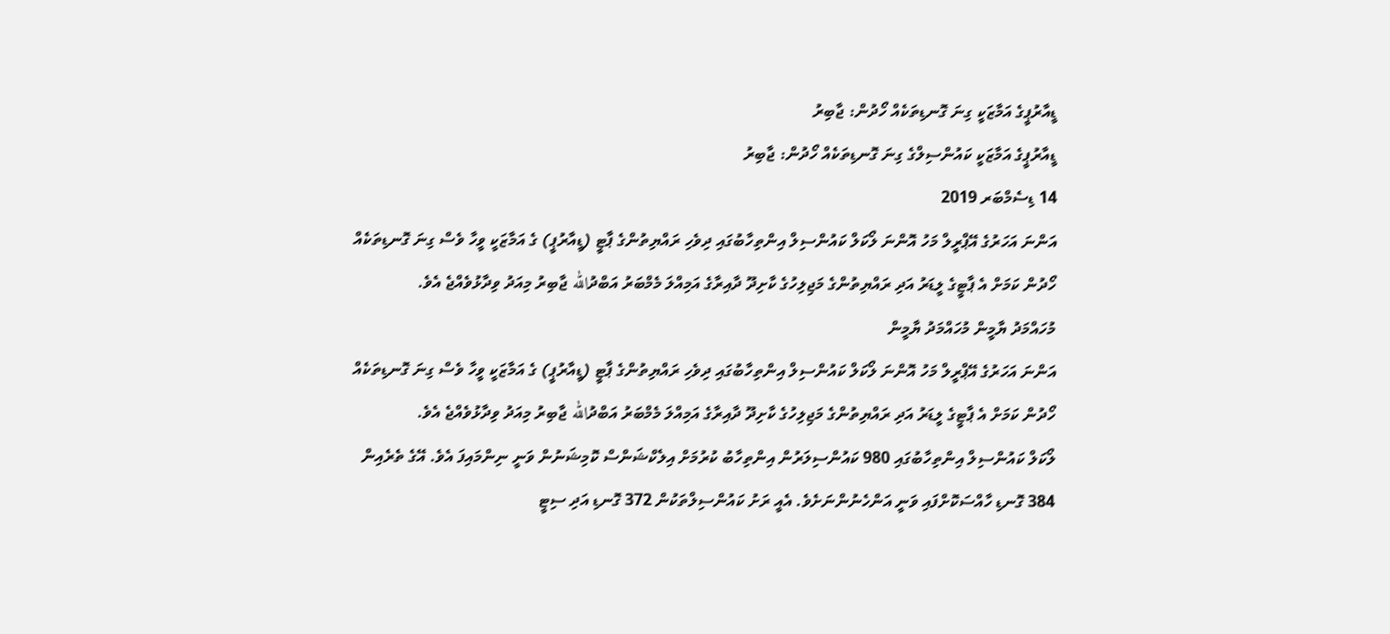ޑީއާރުޕީގެ އަމާޒަކީ ގިނަ ގޮނޑިތަކެއް ހޯދުން: ޖާބިރު
ޑީއާރުޕީގެ އަމާޒަކީ ކައުންސިލްގެ ގިނަ ގޮނޑިތަކެއް ހޯދުން: ޖާބިރު
14 ޑިސެމްބަރ 2019
އަންނަ އަހަރުގެ އޭޕްރީލް މަހު އޮންނަ ލޯކަލް ކައުންސިލް އިންތިހާބުގައި ދިވެހި ރައްޔިތުންގެ ޕާޓީ (ޑީއާރުޕީ) ގެ އަމާޒަކީ ވީހާ ވެސް ގިނަ ގޮނޑިތަކެއް ހޯދުން ކަމަށް އެ ޕާޓީގެ ލީޑަރު އަދި ރައްޔިތުންގެ މަޖިލިހުގެ ކާށިދޫ ދާއިރާގެ އަމިއްލަ މެމްބަރު އަބްދުالله ޖާބިރު މިއަދު ވިދާޅުވެއްޖެ އެވެ.
މުހައްމަދު ޔާމީން މުހައްމަދު ޔާމީން
އަންނަ އަހަރުގެ އޭޕްރީލް މަހު އޮންނަ ލޯކަލް ކައުންސިލް އިންތިހާބުގައި ދިވެހި ރައްޔިތުންގެ ޕާޓީ (ޑީއާރުޕީ) ގެ އަމާޒަކީ ވީހާ ވެސް ގިނަ ގޮނޑިތަކެއް ހޯދުން ކަމަށް އެ ޕާޓީގެ ލީޑަރު އަދި ރައްޔިތުންގެ މަޖިލިހުގެ ކާށިދޫ ދާއިރާގެ އަމިއްލަ މެމްބަރު އަބްދުالله ޖާބިރު މިއަދު ވިދާޅުވެއްޖެ އެވެ.
ލޯކަލް ކައުންސިލް އިންތިހާބުގައި 980 ކައުންސިލަރުން އިންތިހާބު ކުރުމަށް އިލެކްޝަންސް ކޮމިޝަނުން ވަނީ ނިންމައިފަ އެވެ. އޭގެ ތެރެއިން 384 ގޮނޑި ހާއްސަކޮށްފައި ވަނީ އަންހެނުންނަށެވެ. އެއީ ރަށު ކައުންސިލްތަކުން 372 ގޮނޑި އަދި ސިޓީ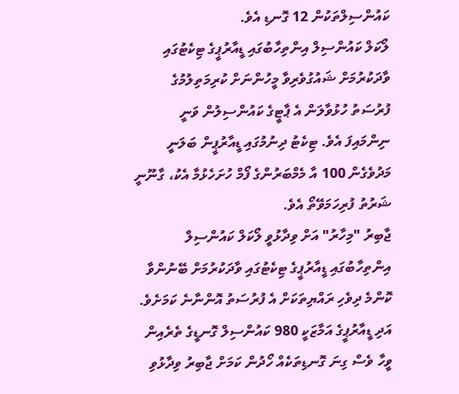ކައުންސިލްތަކުން 12 ގޮނޑި އެވެ.
ލޯކަލް ކައުންސިލް އިންތިހާބުގައި ޑީއާރުޕީގެ ޓިކެޓުގައި ވާދަކުރުމަށް ޝައުގުވެރިވާ މީހުންނަށް ކުރިމަތިލުމުގެ ފުރުސަތު ހުޅުވާލަން އެ ޕާޓީގެ ކައުންސިލުން ވަނީ ނިންމައިފަ އެވެ. ޓިކެޓު ދިނުމުގައި ޑީއާރުޕީން ބަލަނީ މަދުވެގެން 100 އާ މެމްބަރުންގެ ފޯމް ހުށަހެޅުމާ އެކު، ގާނޫނީ ޝަރުތު ފުރިހަމަވޭތޯ އެވެ.
ޖާބިރު "މިހާރު" އަށް ވިދާޅުވީ ލޯކަލް ކައުންސިލް އިންތިހާބުގައި ޑީއާރުޕީގެ ޓިކެޓުގައި ވާދަކުރުމަށް ބޭނުންވާ ކޮންމެ ދިވެހި ރައްޔިތަކަށް އެ ފުރުސަތު އޮންނާނެ ކަމަށެވެ. އަދި ޑީއާރުޕީގެ އަމާޒަކީ 980 ކައުންސިލް ގޮނޑީގެ ތެރެއިން ވީހާ ވެސް ގިނަ ގޮނޑިތަކެއް ހޯދުން ކަމަށް ޖާބިރު ވިދާޅުވި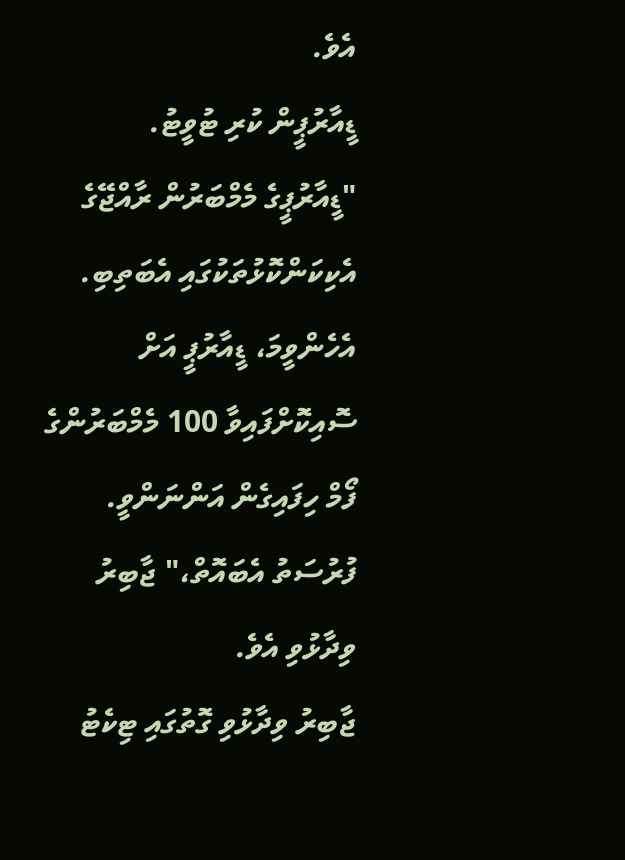އެވެ.
ޑީއާރުޕީން ކުރި ޓުވީޓު.
"ޑީއާރުޕީގެ މެމްބަރުން ރާއްޖޭގެ އެކިކަންކޮޅުތަކުގައި އެބަތިބި. އެހެންވީމަ، ޑީއާރުޕީ އަށް ސޮއިކޮށްފައިވާ 100 މެމްބަރުންގެ ފޯމް ހިފައިގެން އަންނަންވީ. ފުރުސަތު އެބައޮތް،" ޖާބިރު ވިދާޅުވި އެވެ.
ޖާބިރު ވިދާޅުވި ގޮތުގައި ޓިކެޓު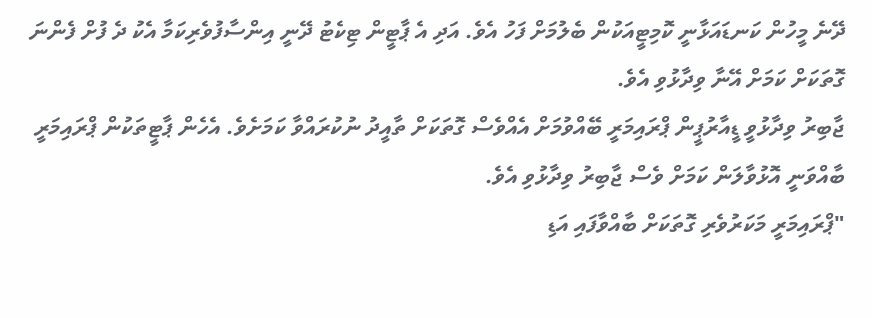ދޭނެ މީހުން ކަނޑައަޅާނީ ކޮމިޓީއަކުން ބެލުމަށް ފަހު އެވެ. އަދި އެ ޕާޓީން ޓިކެޓު ދޭނީ އިންސާފުވެރިކަމާ އެކު ދެ ފުށް ފެންނަ ގޮތަކަށް ކަމަށް އޭނާ ވިދާޅުވި އެވެ.
ޖާބިރު ވިދާޅުވީ ޑީއާރުޕީން ޕްރައިމަރީ ބޭއްވުމަށް އެއްވެސް ގޮތަކަށް ތާއީދު ނުކުރައްވާ ކަމަށެވެ. އެހެން ޕާޓީތަކުން ޕްރައިމަރީ ބާއްވަނީ އޮޅުވާލަން ކަމަށް ވެސް ޖާބިރު ވިދާޅުވި އެވެ.
"ޕްރައިމަރީ މަކަރުވެރި ގޮތަކަށް ބާއްވާފައި އަޑި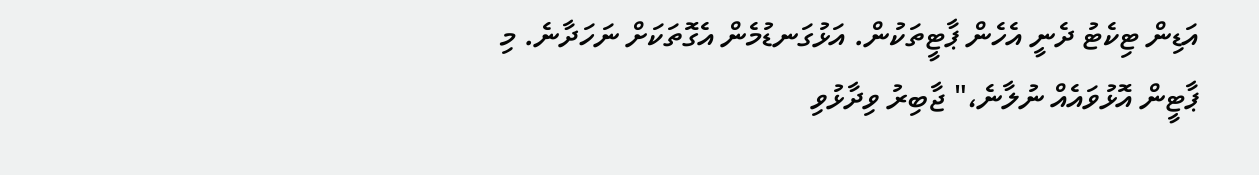އަޑިން ޓިކެޓު ދެނީ އެހެން ޕާޓީތަކުން. އަޅުގަނޑުމެން އެގޮތަކަށް ނަހަދާނެ. މި ޕާޓީން އޮޅުވައެއް ނުލާނެ،" ޖާބިރު ވިދާޅުވި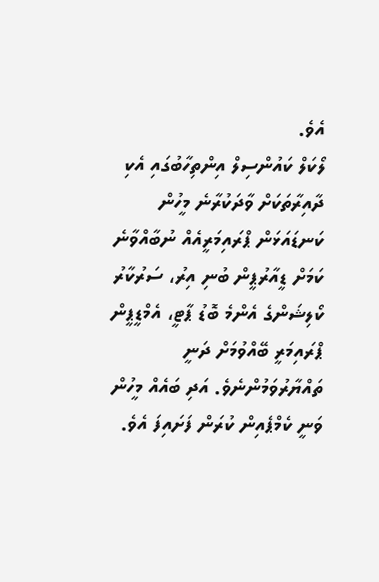އެވެ.
ލޯކަލް ކައުންސިލް އިންތިހާބުގައި އެކި ދާއިރާތަކަށް ވާދަކުރާނެ މީހުން ކަނޑައަޅަން ޕްރައިމަރީއެއް ނުބާއްވާނެ ކަމަށް ޑީއާރުޕީން ބުނި އިރު، ސަރުކާރު ކޯލިޝަންގެ އެންމެ ބޮޑު ޕާޓީ، އެމްޑީޕީން ޕްރައިމަރީ ބޭއްވުމަށް ދަނީ ތައްޔާރުވަމުންނެވެ. އަދި ބައެއް މީހުން ވަނީ ކެމްޕެއިން ކުރަން ފަށައިފަ އެވެ.